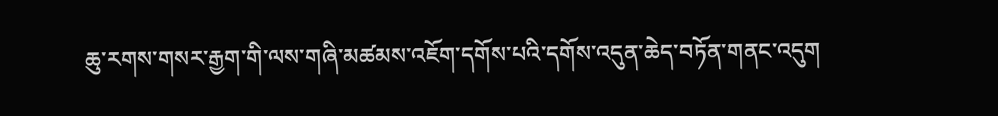ཆུ་རགས་གསར་རྒྱག་གི་ལས་གཞི་མཚམས་འཇོག་དགོས་པའི་དགོས་འདུན་ཆེད་བཏོན་གནང་འདུག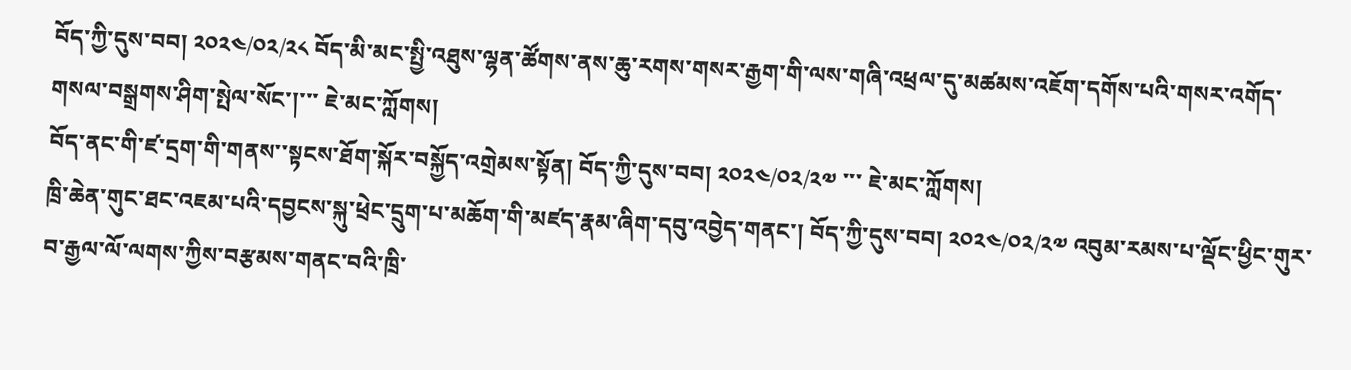བོད་ཀྱི་དུས་བབ། ༢༠༢༤/༠༢/༢༨ བོད་མི་མང་སྤྱི་འཐུས་ལྷན་ཚོགས་ནས་ཆུ་རགས་གསར་རྒྱག་གི་ལས་གཞི་འཕྲལ་དུ་མཚམས་འཇོག་དགོས་པའི་གསར་འགོད་གསལ་བསྒྲགས་ཤིག་སྤེལ་སོང་།་་་ ཇེ་མང་ཀློགས།
བོད་ནང་གི་ཛ་དྲག་གི་གནས་་སྟངས་ཐོག་སྐོར་བསྐྱོད་འགྲེམས་སྟོན། བོད་ཀྱི་དུས་བབ། ༢༠༢༤/༠༢/༢༧ ་་་ ཇེ་མང་ཀློགས།
ཁྲི་ཆེན་གུང་ཐང་འཇམ་པའི་དབྱངས་སྐུ་ཕྲེང་དྲུག་པ་མཆོག་གི་མཛད་རྣམ་ཞིག་དབུ་འབྱེད་གནང་། བོད་ཀྱི་དུས་བབ། ༢༠༢༤/༠༢/༢༧ འབུམ་རམས་པ་ལྡོང་ཕྱིང་གུར་བ་རྒྱལ་ལོ་ལགས་ཀྱིས་བརྩམས་གནང་བའི་ཁྲི་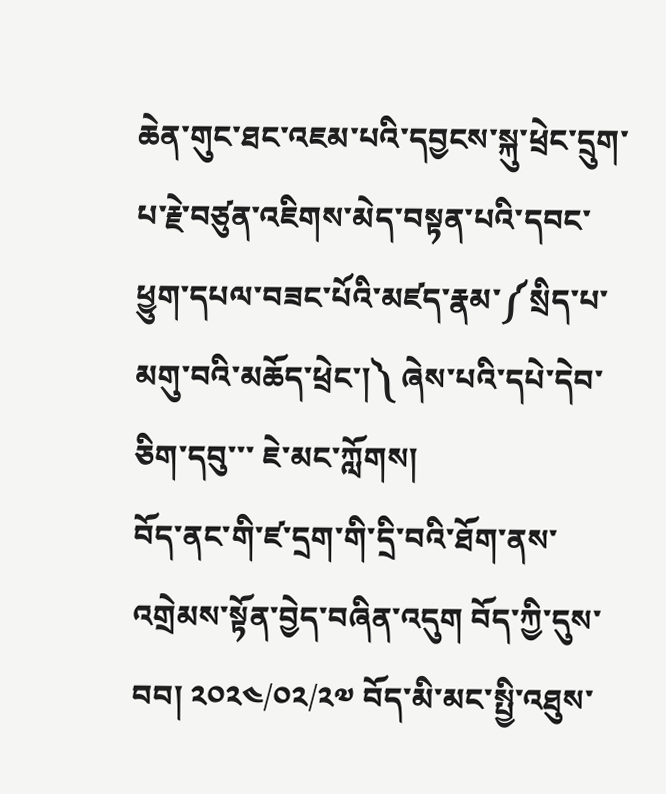ཆེན་གུང་ཐང་འཇམ་པའི་དབྱངས་སྐུ་ཕྲེང་དྲུག་པ་རྗེ་བཙུན་འཇིགས་མེད་བསྟན་པའི་དབང་ཕྱུག་དཔལ་བཟང་པོའི་མཛད་རྣམ་༼སྲིད་པ་མགུ་བའི་མཆོད་ཕྲེང་།༽ ཞེས་པའི་དཔེ་དེབ་ཅིག་དབུ་་་ ཇེ་མང་ཀློགས།
བོད་ནང་གི་ཛ་དྲག་གི་དྲི་བའི་ཐོག་ནས་འགྲེམས་སྟོན་བྱེད་བཞིན་འདུག བོད་ཀྱི་དུས་བབ། ༢༠༢༤/༠༢/༢༧ བོད་མི་མང་སྤྱི་འཐུས་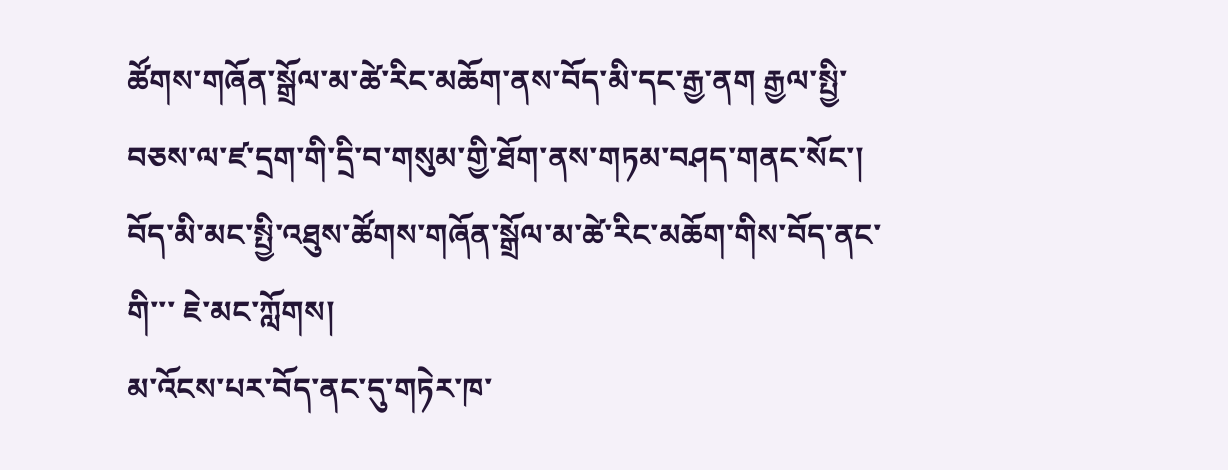ཚོགས་གཞོན་སྒྲོལ་མ་ཚེ་རིང་མཆོག་ནས་བོད་མི་དང་རྒྱ་ནག རྒྱལ་སྤྱི་བཅས་ལ་ཛ་དྲག་གི་དྲི་བ་གསུམ་གྱི་ཐོག་ནས་གཏམ་བཤད་གནང་སོང་། བོད་མི་མང་སྤྱི་འཐུས་ཚོགས་གཞོན་སྒྲོལ་མ་ཚེ་རིང་མཆོག་གིས་བོད་ནང་གི་་་ ཇེ་མང་ཀློགས།
མ་འོངས་པར་བོད་ནང་དུ་གཏེར་ཁ་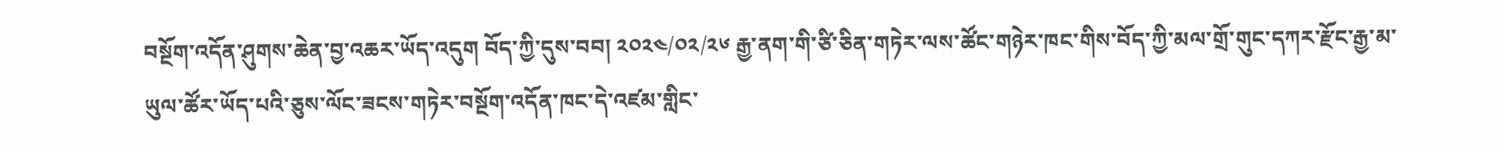བསྔོག་འདོན་ཤུགས་ཆེན་བྱ་འཆར་ཡོད་འདུག བོད་ཀྱི་དུས་བབ། ༢༠༢༤/༠༢/༢༦ རྒྱ་ནག་གི་ཙི་ཅིན་གཏེར་ལས་ཚོང་གཉེར་ཁང་གིས་བོད་ཀྱི་མལ་གྲོ་གུང་དཀར་རྫོང་རྒྱ་མ་ཡུལ་ཚོར་ཡོད་པའི་ཅུས་ལོང་ཟངས་གཏེར་བསྔོག་འདོན་ཁང་དེ་འཛམ་གླིང་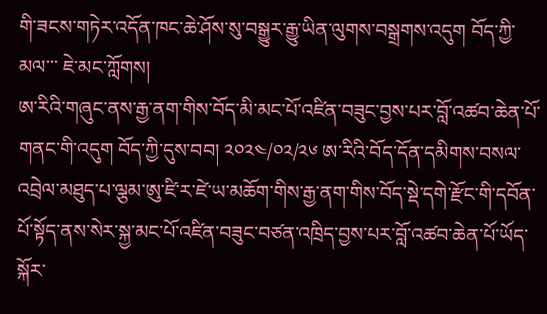གི་ཟངས་གཏེར་འདོན་ཁང་ཆེ་ཤོས་སུ་བསྒྱུར་རྒྱུ་ཡིན་ལུགས་བསྒྲགས་འདུག བོད་ཀྱི་མལ་་་ ཇེ་མང་ཀློགས།
ཨ་རིའི་གཞུང་ནས་རྒྱ་ནག་གིས་བོད་མི་མང་པོ་འཛིན་བཟུང་བྱས་པར་བློ་འཚབ་ཆེན་པོ་གནང་གི་འདུག བོད་ཀྱི་དུས་བབ། ༢༠༢༤/༠༢/༢༦ ཨ་རིའི་བོད་དོན་དམིགས་བསལ་འབྲེལ་མཐུད་པ་ལྕམ་ཨུ་ཛི་ར་ཛེ་ཡ་མཆོག་གིས་རྒྱ་ནག་གིས་བོད་སྡེ་དགེ་རྫོང་གི་དབོན་པོ་སྟོད་ནས་སེར་སྐྱ་མང་པོ་འཛིན་བཟུང་བཙན་འཁྲིད་བྱས་པར་བློ་འཚབ་ཆེན་པོ་ཡོད་སྐོར་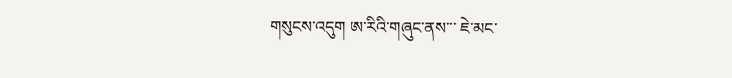གསུངས་འདུག ཨ་རིའི་གཞུང་ནས་་་ ཇེ་མང་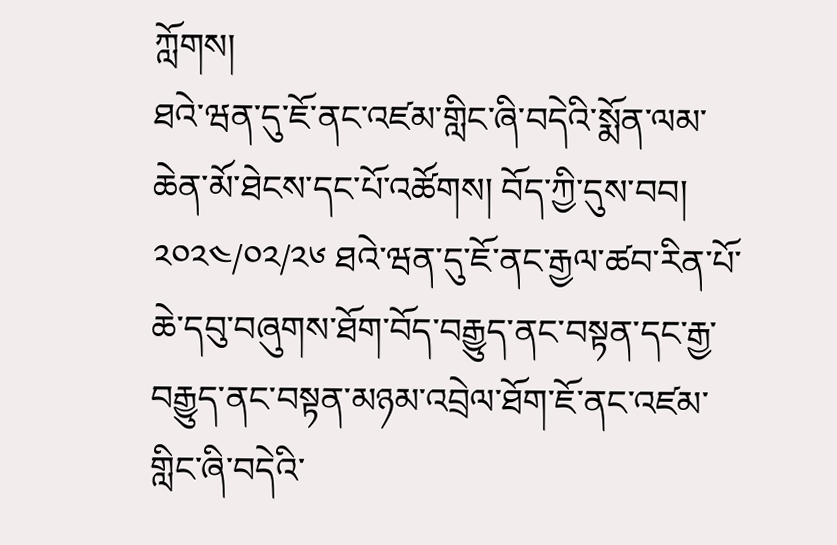ཀློགས།
ཐའེ་ཝན་དུ་ཇོ་ནང་འཛམ་གླིང་ཞི་བདེའི་སྨོན་ལམ་ཆེན་མོ་ཐེངས་དང་པོ་འཚོགས། བོད་ཀྱི་དུས་བབ། ༢༠༢༤/༠༢/༢༦ ཐའེ་ཝན་དུ་ཇོ་ནང་རྒྱལ་ཚབ་རིན་པོ་ཆེ་དབུ་བཞུགས་ཐོག་བོད་བརྒྱུད་ནང་བསྟན་དང་རྒྱ་བརྒྱུད་ནང་བསྟན་མཉམ་འབྲེལ་ཐོག་ཇོ་ནང་འཛམ་གླིང་ཞི་བདེའི་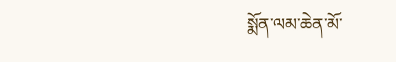སྨོན་ལམ་ཆེན་མོ་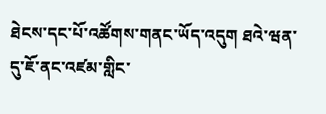ཐེངས་དང་པོ་འཚོགས་གནང་ཡོད་འདུག ཐའེ་ཝན་དུ་ཇོ་ནང་འཛམ་གླིང་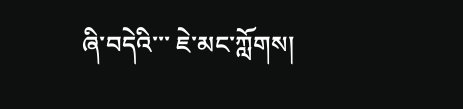ཞི་བདེའི་་་ ཇེ་མང་ཀློགས།